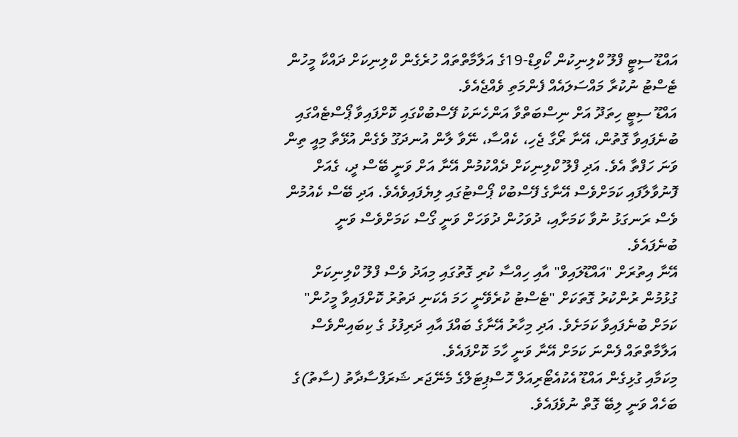އައްޑޫ ސިޓީ ފްލޫ ކްލިނިކުން ކޯވިޑް-19ގެ އަލާމާތްތައް ހުރެގެން ކްލިނިކަށް ދައްކާ މީހުން ޓެސްޓު ނުކުރާ މައްސަލައެއް ފެންމަތި ވެއްޖެއެވެ.
އައްޑޫ ސިޓީ ހިތަދޫ އަށް ނިސްބަތްވާ އަންހެނަކު ފޭސްބުކްގައި ކޮށްފައިވާ ޕޯސްޓެއްގައި ބުނެފައިވާ ގޮތުން، އޭނާ ރޯގާ ޖެހި، ކެއްސާ، ނޭވާ ލާން އުނދަގޫ ވެގެން އުޅޭތާ މިއީ ތިން ވަނަ ހަފްތާ އެވެ. އަދި ފްލޫ ކްލިނިކަށް ދެއްކުމުން އޭނާ އަށް ވަނީ ބޭސް ދީ، ގެއަށް ފޮނުވާލާފައި ކަމަށްވެސް އޭނާގެ ފޭސްބުކް ޕޯސްޓުގައި ލިޔެފައިވެއެވެ. އަދި ބޭސް ކެއުމުން ވެސް ރަނގަޅު ނުވާ ކަމަށާއި، ދުވަހުން ދުވަހަށް ވަނީ ގޯސް ކަމަށްވެސް ވަނީ ބުނެފައެވެ.
އޭނާ އިތުރަށް "އައްޑޫލައިވް" އާއި ހިއްސާ ކުރި ގޮތުގައި މިއަދު ވެސް ފްލޫ ކްލިނިކަށް ގުޅުމުން ރުންކުރު ގޮތަކަށް "ޓެސްޓު ކުރެވޭނީ ހަމަ އެކަނި ދަތުރު ކޮށްފައިވާ މީހުން" ކަމަށް ބުނެފައިވާ ކަމަށެވެ. އަދި މިހާރު އޭނާގެ ބައްފަ އާއި ދަރިފުޅު ގެ ކިބައިންވެސް އަލާމާތްތައް ފެންނަ ކަމަށް އޭނާ ވަނީ ހާމަ ކޮށްފައެވެ.
މިކަމާއި ގުޅިގެން އައްޑޫ އެކުއެޓޯރިއަލް ހޮސްޕިޓަލްގެ މެނޭޖަރ ޝަރަފްސާދާތު (ސާތު)ގެ ބަހެއް ވަނީ ލިބޭ ގޮތް ނުވެފައެވެ.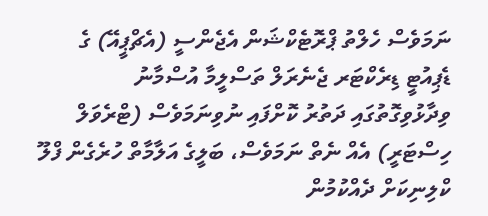ނަމަވެސް ހެލްތު ޕްރޮޓެކްޝަން އެޖެންސީ (އެޗްޕީއޭ) ގެ ޑެޕިއުޓީ ޑިރެކްޓަރ ޖެނެރަލް ތަސްލީމާ އުސްމާނު ވިދާޅުވިގޮތުގައި ދަތުރު ކޮށްފައި ނުވިނަމަވެސް (ޓްރެވަލް ހިސްޓަރީ) އެއް ނެތް ނަމަވެސް، ބަލީގެ އަލާމާތް ހުރެގެން ފްލޫ ކްލިނިކަށް ދެއްކުމުން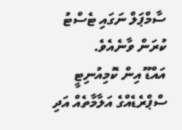ސާމްޕަލް ނަގައި ޓެސްޓު ކުރަން ވާނެއެވެ.
އައްޑޫ އިން ކޮމިއުނިޓީ ސްޕްރެޑެއްގެ އަލާމާތެއް އަދި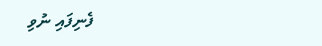ފެނިފައި ނުވި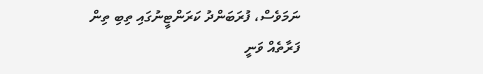ނަމަވެސް، ފުރަބަންދު ކަރަންޓީނުގައި ތިބި ތިން ފަރާތެއް ވަނީ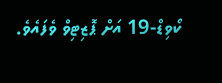ކޯވިޑް-19 އަށް ޕޮޒިޓިވް ވެފައެވެ.